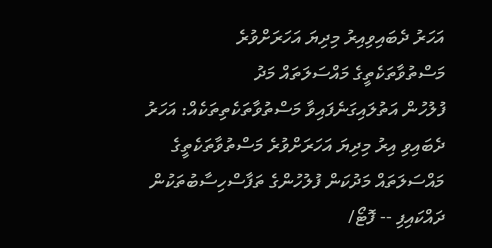އަހަރު ދެބައިވިއިރު މިދިޔަ އަހަރަށްވުރެ މަސްތުވާތަކެތީގެ މައްސަލަތައް މަދު
ފުލުހުން އަތުލައިގަނެފައިވާ މަސްތުވާތަކެތިތަކެއް: އަހަރު ދެބައިވި އިރު މިދިޔަ އަހަރަށްވުރެ މަސްތުވާތަކެތީގެ މައްސަލަތައް މަދުކަން ފުލުހުންގެ ތަފާސްހިސާބުތަކުން ދައްކައިފި -- ފޮޓޯ/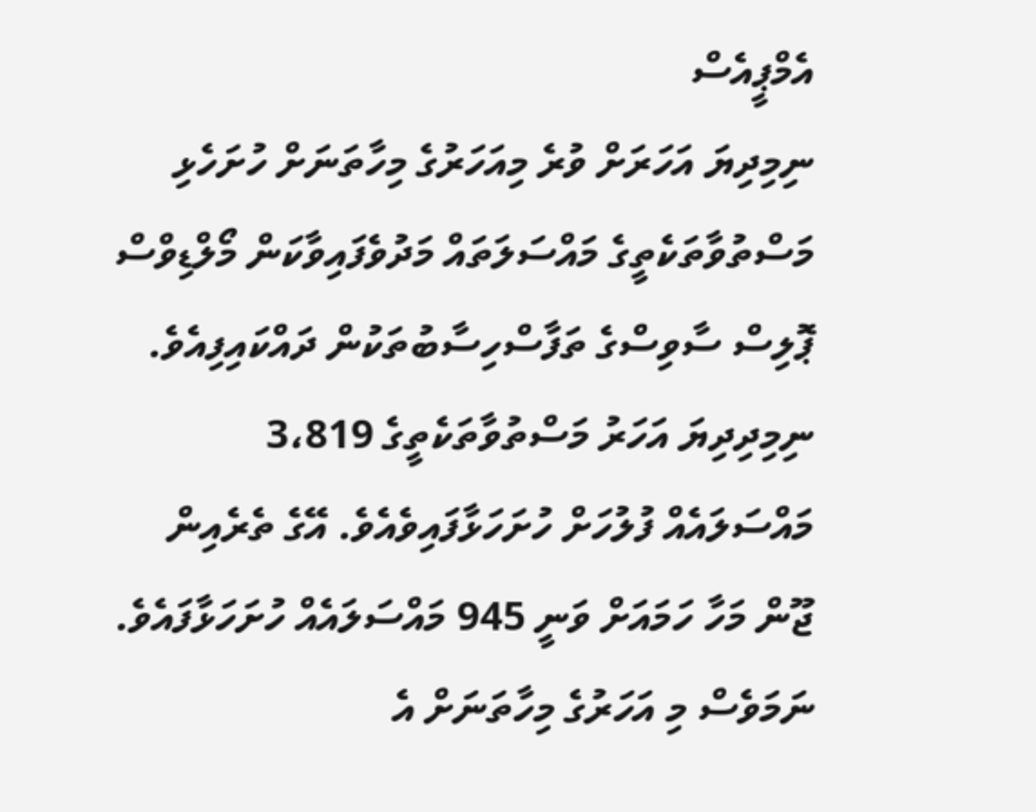އެމްޕީއެސް
ނިމިދިޔަ އަހަރަށް ވުރެ މިއަހަރުގެ މިހާތަނަށް ހުށަހެޅި މަސްތުވާތަކެތީގެ މައްސަލަތައް މަދުވެފައިވާކަން މޯލްޑިވްސް ޕޮލިސް ސާވިސްގެ ތަފާސްހިސާބުތަކުން ދައްކައިފިއެވެ.
ނިމިދިދިޔަ އަހަރު މަސްތުވާތަކެތީގެ 3،819 މައްސަލައެއް ފުލުހަށް ހުށަހަޅާފައިވެއެވެ. އޭގެ ތެރެއިން ޖޫން މަހާ ހަމައަށް ވަނީ 945 މައްސަލައެއް ހުށަހަޅާފައެވެ.
ނަމަވެސް މި އަހަރުގެ މިހާތަނަށް އެ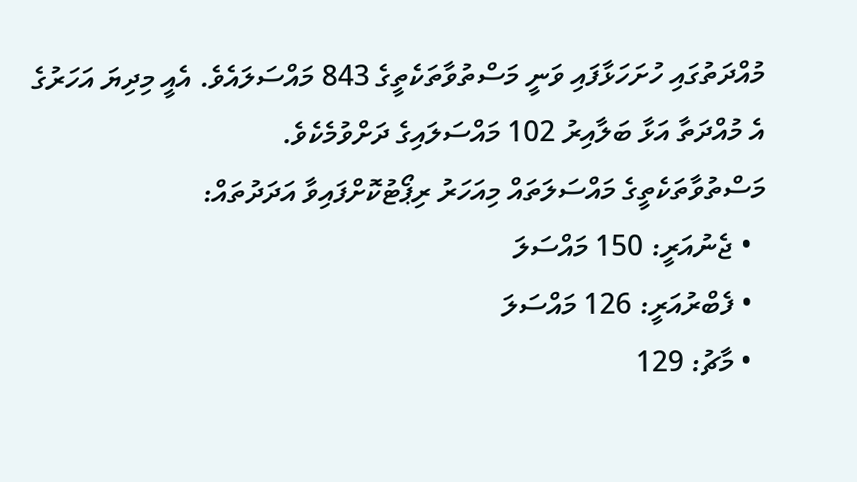މުއްދަތުގައި ހުށަހަޅާފައި ވަނީ މަސްތުވާތަކެތީގެ 843 މައްސަލައެވެ. އެއީ މިދިޔަ އަހަރުގެ އެ މުއްދަތާ އަޅާ ބަލާއިރު 102 މައްސަލައިގެ ދަށްވުމެކެވެ.
މަސްތުވާތަކެތީގެ މައްސަލަތައް މިއަހަރު ރިޕޯޓުކޮށްފައިވާ އަދަދުތައް:
  • ޖެނުއަރީ: 150 މައްސަލަ
  • ފެބްރުއަރީ: 126 މައްސަލަ
  • މާޗު: 129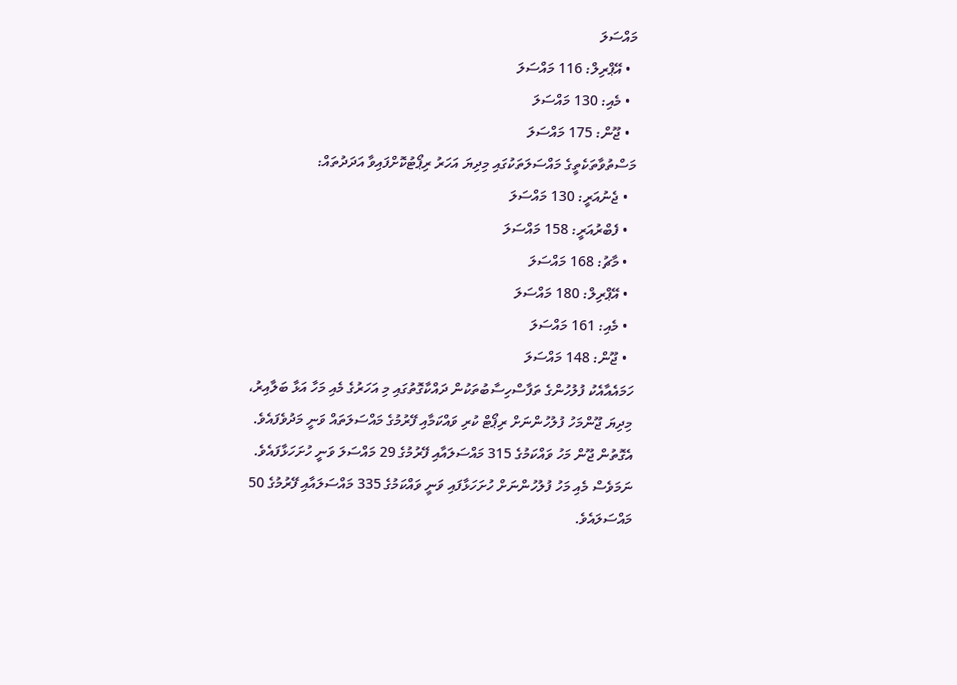މައްސަލަ
  • އޭޕްރިލް: 116 މައްސަލަ
  • މެއި: 130 މައްސަލަ
  • ޖޫން: 175 މައްސަލަ
މަސްތުވާތަކެތީގެ މައްސަލަތަކުގައި މިދިޔަ އަހަރު ރިޕޯޓުކޮށްފައިވާ އަދަދުތައް:
  • ޖެނުއަރީ: 130 މައްސަލަ
  • ފެބްރުއަރީ: 158 މައްސަލަ
  • މާޗު: 168 މައްސަލަ
  • އޭޕްރިލް: 180 މައްސަލަ
  • މެއި: 161 މައްސަލަ
  • ޖޫން: 148 މައްސަލަ
ހަމައެއާއެކު ފުލުހުންގެ ތަފާސްހިސާބުތަކުން ދައްކާގޮތުގައި މި އަހަރުގެ މެއި މަހާ އަޅާ ބަލާއިރު، މިދިޔަ ޖޫންމަހު ފުލުހުންނަށް ރިޕޯޓް ކުރި ވައްކަމާއި ފޭރުމުގެ މައްސަލަތައް ވަނީ މަދުވެފައެވެ.
އެގޮތުން ޖޫން މަހު ވައްކަމުގެ 315 މައްސަލައާއި ފޭރުމުގެ 29 މައްސަލަ ވަނީ ހުށަހަޅާފައެވެ. ނަމަވެސް މެއި މަހު ފުލުހުންނަށް ހުށަހަޅާފައި ވަނީ ވައްކަމުގެ 335 މައްސަލައާއި ފޭރުމުގެ 50 މައްސަލައެވެ.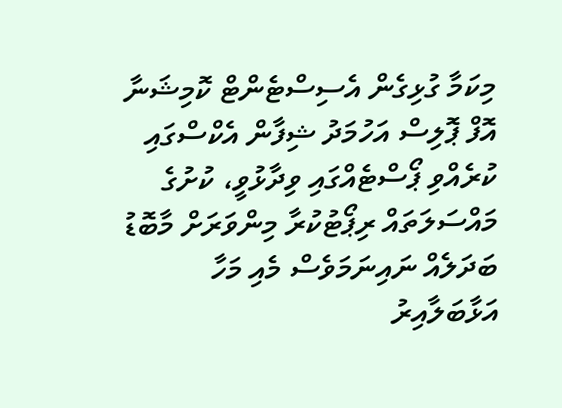މިކަމާ ގުޅިގެން އެސިސްޓެންޓް ކޮމިޝަނާ އޮފް ޕޮލިސް އަހުމަދު ޝިފާން އެކްސްގައި ކުރެއްވި ޕޯސްޓެއްގައި ވިދާޅުވީ، ކުށުގެ މައްސަލަތައް ރިޕޯޓުކުރާ މިންވަރަށް މާބޮޑު ބަދަލެއް ނައިނަމަވެސް މެއި މަހާ އަޅާބަލާއިރު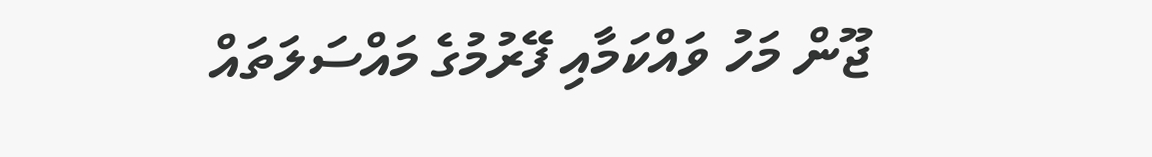ޖޫން މަހު ވައްކަމާއި ފޭރުމުގެ މައްސަލަތައް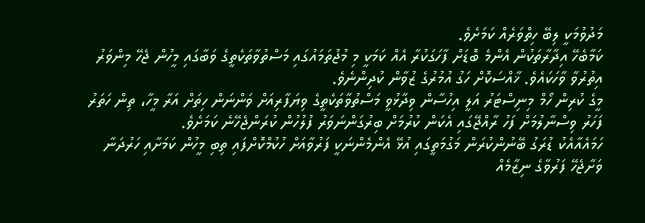މަދުވުމަކީ ލިބޭ ހިތްވަރެއް ކަމަށެވެ.
ކަމާބެހޭ އިދާރާތަކުން އެންމެ ބޮޑަށް ފާހަގަކުރާ އެއް ކަމަކީ މި މުޖުތަމައުގައި މަސްތުވާތަކެތީގެ ވަބާގައި މީހުން ޖެހޭ މިންވަރު އިތުރުވާ ވާހަކައެވެ. ޚާއްސަކޮށް ހަގު އުމުރުގެ ޒުވާން ކުދިންނެވެ.
މީގެ ކުރިން ހޯމް މިނިސްޓަރު އަލީ އިހުސާން ވިދާޅުވީ މަސްތުވާތަކެތީގެ ވިޔަފާރިއަށް ވަންނަން ހިތަށް އަރާ މީހާ، ތިން ހަތަރު ފަހަރު ވިސްނާލުމަށް ފަހު ރާއްޖޭގައި އެކަން ކުރުމަށް ބިރުގަންނަވަރު ފުލުހުން ކުރަންޖެހޭނެ ކަމަށެވެ.
ހަމައެއާއެކު ޑުރަގު ބޭނުންކުރަން މަގުމަތީގައި އުޅޭ އެންމެންނަކީ ފަރުވާއަށް ހުކުމްކޮށްފައި ތިބި މީހުން ކަމަށާއި ހަރުދަނާ ވަށާޖެހޭ ފަރުވާގެ ނިޒާމެއް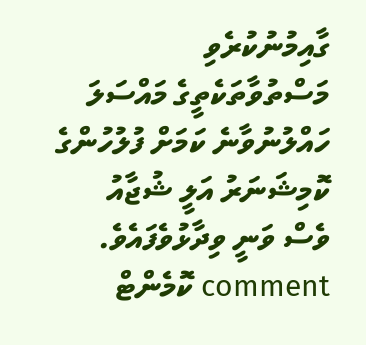ގާއިމުނުކުރެވި މަސްތުވާތަކެތީގެ މައްސަލަ ހައްލުނުވާނެ ކަމަށް ފުލުހުންގެ ކޮމިޝަނަރު އަލީ ޝުޖާއު ވެސް ވަނީ ވިދާޅުވެފައެވެ.
comment ކޮމެންޓް